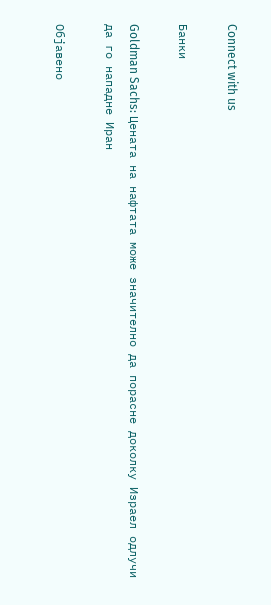Connect with us

Банки

Goldman Sachs: Цената на нафтата може значително да порасне доколку Израел одлучи да го нападне Иран

Објавено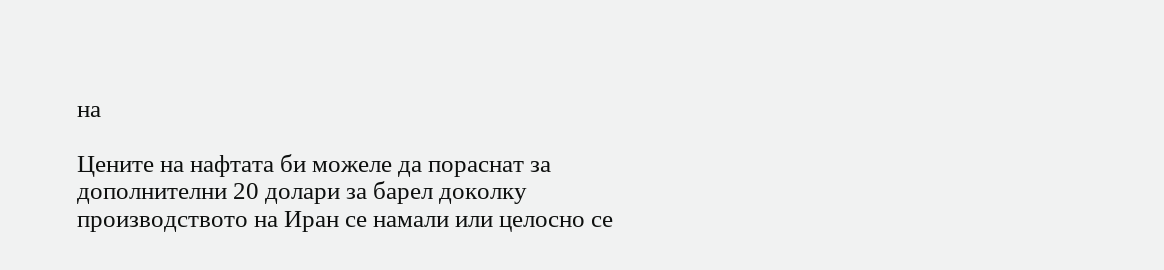на

Цените на нафтата би можеле да пораснат за дополнителни 20 долари за барел доколку производството на Иран се намали или целосно се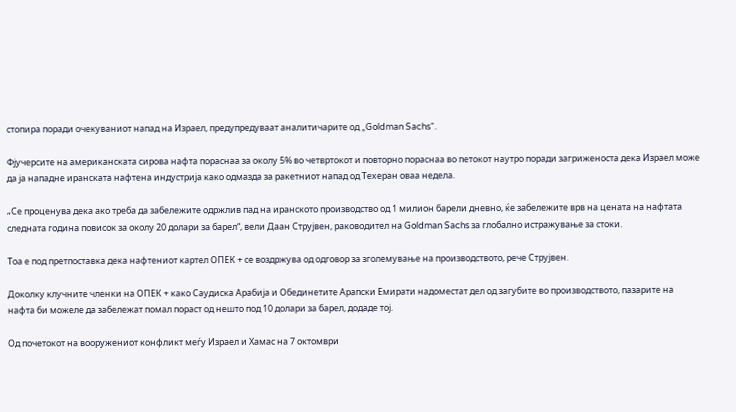стопира поради очекуваниот напад на Израел, предупредуваат аналитичарите од „Goldman Sachs“.

Фјучерсите на американската сирова нафта пораснаа за околу 5% во четвртокот и повторно пораснаа во петокот наутро поради загриженоста дека Израел може да ја нападне иранската нафтена индустрија како одмазда за ракетниот напад од Техеран оваа недела.

„Се проценува дека ако треба да забележите одржлив пад на иранското производство од 1 милион барели дневно, ќе забележите врв на цената на нафтата следната година повисок за околу 20 долари за барел“, вели Даан Струјвен, раководител на Goldman Sachs за глобално истражување за стоки.

Тоа е под претпоставка дека нафтениот картел ОПЕК + се воздржува од одговор за зголемување на производството, рече Струјвен.

Доколку клучните членки на ОПЕК + како Саудиска Арабија и Обединетите Арапски Емирати надоместат дел од загубите во производството, пазарите на нафта би можеле да забележат помал пораст од нешто под 10 долари за барел, додаде тој.

Од почетокот на вооружениот конфликт меѓу Израел и Хамас на 7 октомври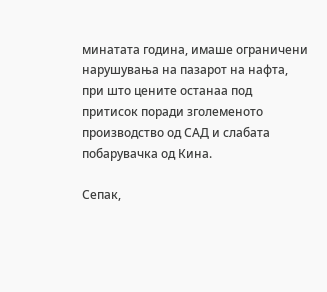минатата година, имаше ограничени нарушувања на пазарот на нафта, при што цените останаа под притисок поради зголеменото производство од САД и слабата побарувачка од Кина.

Сепак,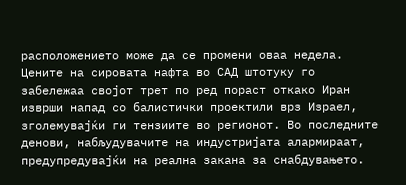расположението може да се промени оваа недела. Цените на сировата нафта во САД штотуку го забележаа својот трет по ред пораст откако Иран изврши напад со балистички проектили врз Израел, зголемувајќи ги тензиите во регионот. Во последните денови, набљудувачите на индустријата алармираат, предупредувајќи на реална закана за снабдувањето.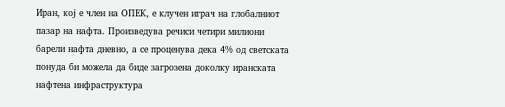Иран, кој е член на ОПЕК, е клучен играч на глобалниот пазар на нафта. Произведува речиси четири милиони барели нафта дневно, а се проценува дека 4% од светската понуда би можела да биде загрозена доколку иранската нафтена инфраструктура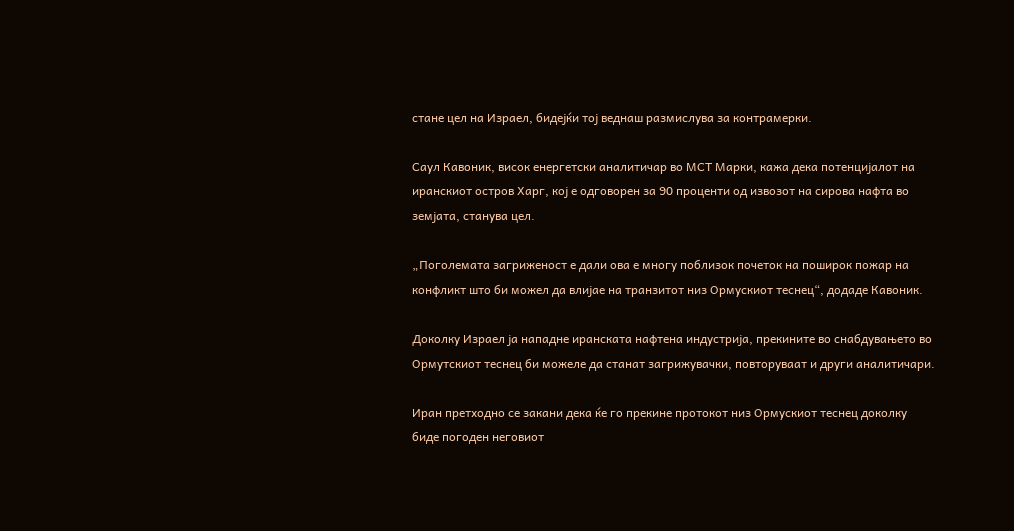стане цел на Израел, бидејќи тој веднаш размислува за контрамерки.

Саул Кавоник, висок енергетски аналитичар во МСТ Марки, кажа дека потенцијалот на иранскиот остров Харг, кој е одговорен за 90 проценти од извозот на сирова нафта во земјата, станува цел.

„Поголемата загриженост е дали ова е многу поблизок почеток на поширок пожар на конфликт што би можел да влијае на транзитот низ Ормускиот теснец“, додаде Кавоник.

Доколку Израел ја нападне иранската нафтена индустрија, прекините во снабдувањето во Ормутскиот теснец би можеле да станат загрижувачки, повторуваат и други аналитичари.

Иран претходно се закани дека ќе го прекине протокот низ Ормускиот теснец доколку биде погоден неговиот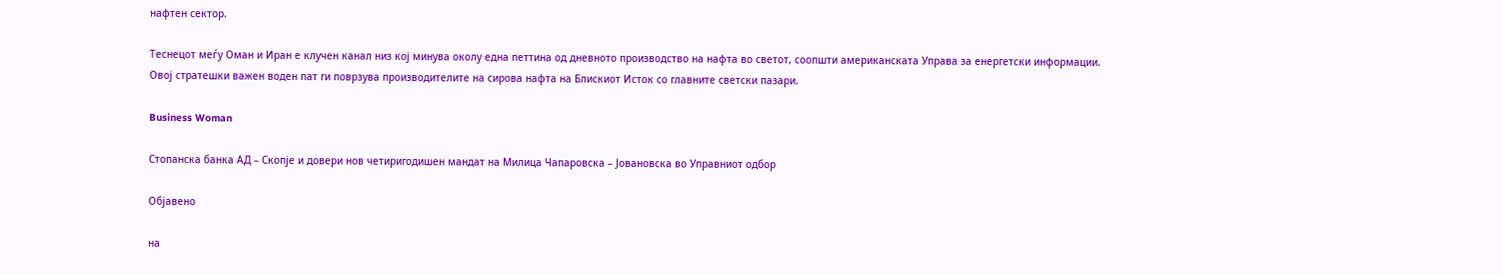нафтен сектор.

Теснецот меѓу Оман и Иран е клучен канал низ кој минува околу една петтина од дневното производство на нафта во светот, соопшти американската Управа за енергетски информации. Овој стратешки важен воден пат ги поврзува производителите на сирова нафта на Блискиот Исток со главните светски пазари.

Business Woman

Стопанска банка АД – Скопје и довери нов четиригодишен мандат на Милица Чапаровска – Јовановска во Управниот одбор

Објавено

на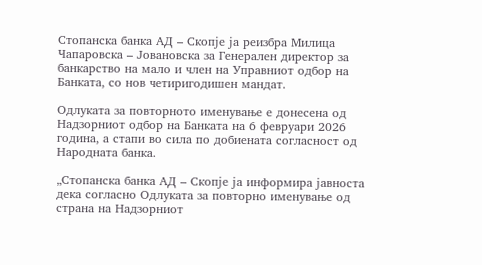Стопанска банка АД – Скопје ја реизбра Милица Чапаровска – Јовановска за Генерален директор за банкарство на мало и член на Управниот одбор на Банката, со нов четиригодишен мандат.

Одлуката за повторното именување е донесена од Надзорниот одбор на Банката на 6 февруари 2026 година, а стапи во сила по добиената согласност од Народната банка.

„Стопанска банка АД – Скопје ја информира јавноста дека согласно Одлуката за повторно именување од страна на Надзорниот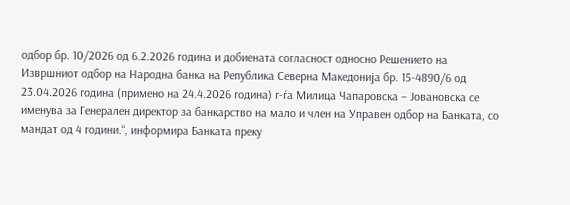одбор бр. 10/2026 од 6.2.2026 година и добиената согласност односно Решението на Извршниот одбор на Народна банка на Република Северна Македонија бр. 15-4890/6 од 23.04.2026 година (примено на 24.4.2026 година) г-ѓа Милица Чапаровска – Јовановска се именува за Генерален директор за банкарство на мало и член на Управен одбор на Банката, со мандат од 4 години.“, информира Банката преку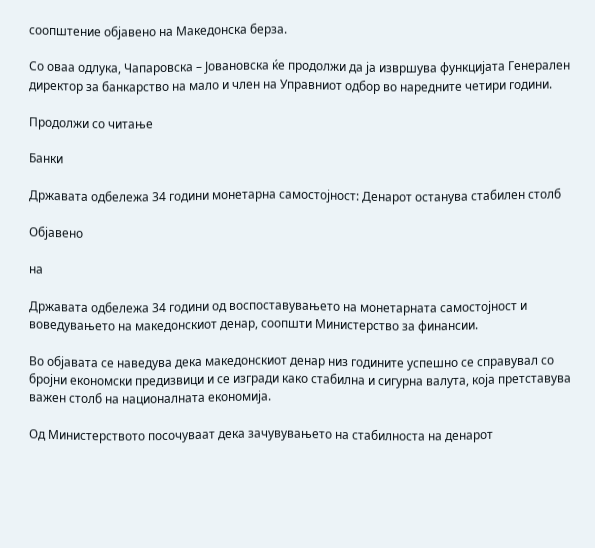соопштение објавено на Македонска берза.

Со оваа одлука, Чапаровска – Јовановска ќе продолжи да ја извршува функцијата Генерален директор за банкарство на мало и член на Управниот одбор во наредните четири години.

Продолжи со читање

Банки

Државата одбележа 34 години монетарна самостојност: Денарот останува стабилен столб

Објавено

на

Државата одбележа 34 години од воспоставувањето на монетарната самостојност и воведувањето на македонскиот денар, соопшти Министерство за финансии.

Во објавата се наведува дека македонскиот денар низ годините успешно се справувал со бројни економски предизвици и се изгради како стабилна и сигурна валута, која претставува важен столб на националната економија.

Од Министерството посочуваат дека зачувувањето на стабилноста на денарот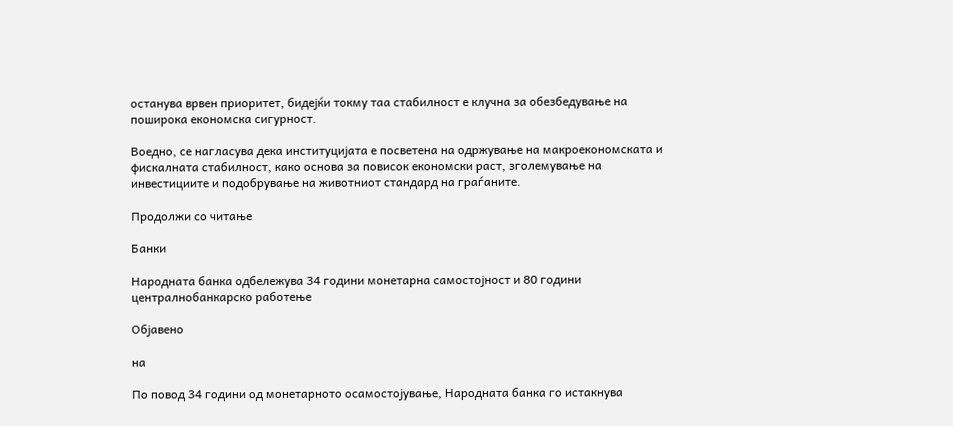останува врвен приоритет, бидејќи токму таа стабилност е клучна за обезбедување на поширока економска сигурност.

Воедно, се нагласува дека институцијата е посветена на одржување на макроекономската и фискалната стабилност, како основа за повисок економски раст, зголемување на инвестициите и подобрување на животниот стандард на граѓаните.

Продолжи со читање

Банки

Народната банка одбележува 34 години монетарна самостојност и 80 години централнобанкарскo работење

Објавено

на

По повод 34 години од монетарното осамостојување, Народната банка го истакнува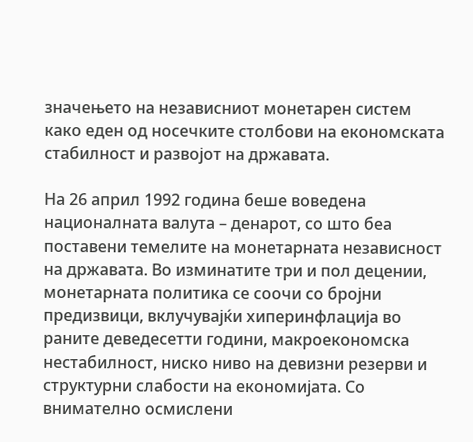значењето на независниот монетарен систем како еден од носечките столбови на економската стабилност и развојот на државата.

На 26 април 1992 година беше воведена националната валута – денарот, со што беа поставени темелите на монетарната независност на државата. Во изминатите три и пол децении, монетарната политика се соочи со бројни предизвици, вклучувајќи хиперинфлација во раните деведесетти години, макроекономска нестабилност, ниско ниво на девизни резерви и структурни слабости на економијата. Со внимателно осмислени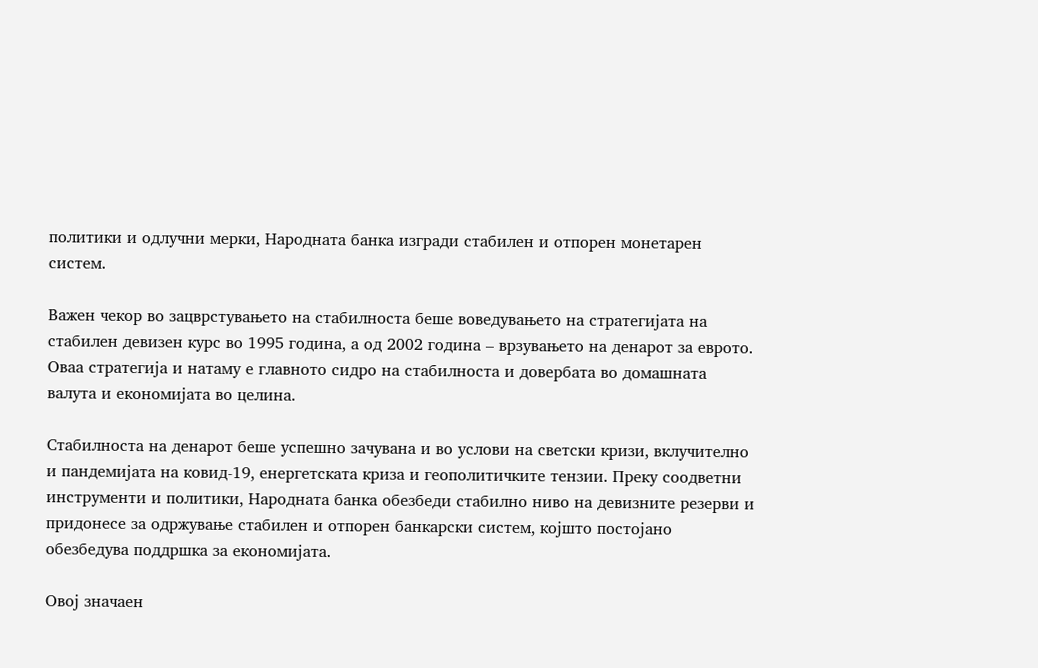политики и одлучни мерки, Народната банка изгради стабилен и отпорен монетарен систем.

Важен чекор во зацврстувањето на стабилноста беше воведувањето на стратегијата на стабилен девизен курс во 1995 година, а од 2002 година – врзувањето на денарот за еврото. Оваа стратегија и натаму е главното сидро на стабилноста и довербата во домашната валута и економијата во целина.

Стабилноста на денарот беше успешно зачувана и во услови на светски кризи, вклучително и пандемијата на ковид-19, енергетската криза и геополитичките тензии. Преку соодветни инструменти и политики, Народната банка обезбеди стабилно ниво на девизните резерви и придонесе за одржување стабилен и отпорен банкарски систем, којшто постојано обезбедува поддршка за економијата.

Овој значаен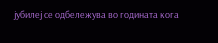јубилеј се одбележува во годината кога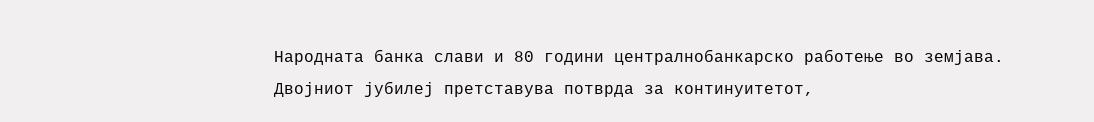Народната банка слави и 80 години централнобанкарско работење во земјава. Двојниот јубилеј претставува потврда за континуитетот,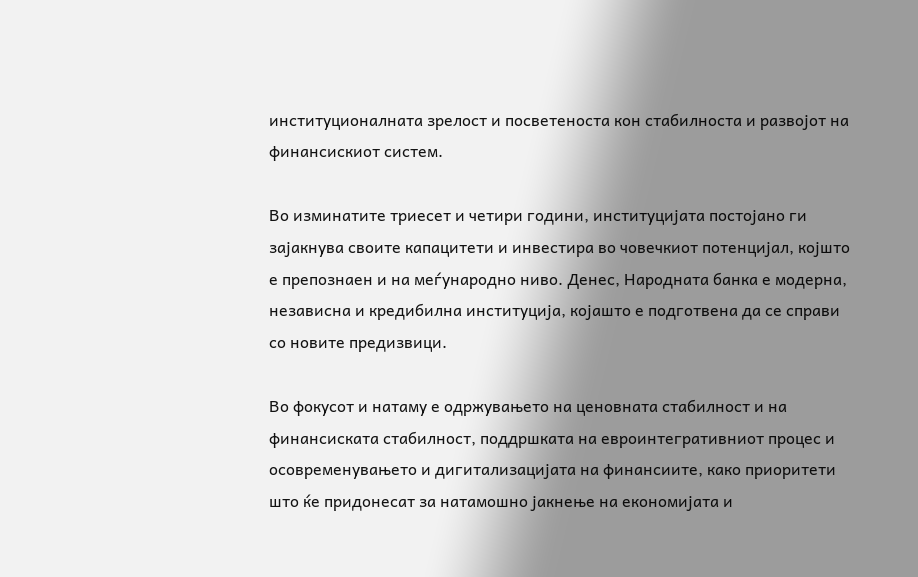институционалната зрелост и посветеноста кон стабилноста и развојот на финансискиот систем.

Во изминатите триесет и четири години, институцијата постојано ги зајакнува своите капацитети и инвестира во човечкиот потенцијал, којшто е препознаен и на меѓународно ниво. Денес, Народната банка е модерна, независна и кредибилна институција, којашто е подготвена да се справи со новите предизвици.

Во фокусот и натаму е одржувањето на ценовната стабилност и на финансиската стабилност, поддршката на евроинтегративниот процес и осовременувањето и дигитализацијата на финансиите, како приоритети што ќе придонесат за натамошно јакнење на економијата и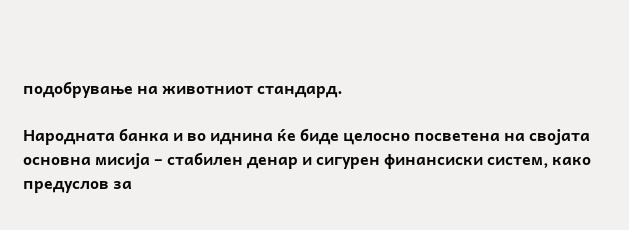подобрување на животниот стандард.

Народната банка и во иднина ќе биде целосно посветена на својата основна мисија – стабилен денар и сигурен финансиски систем, како предуслов за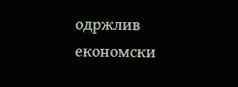одржлив економски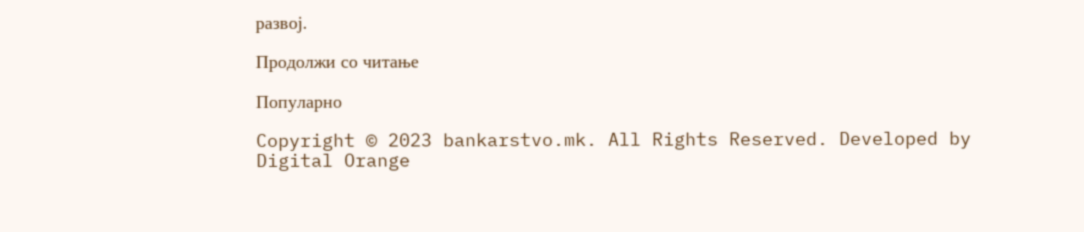развој.

Продолжи со читање

Популарно

Copyright © 2023 bankarstvo.mk. All Rights Reserved. Developed by Digital Orange